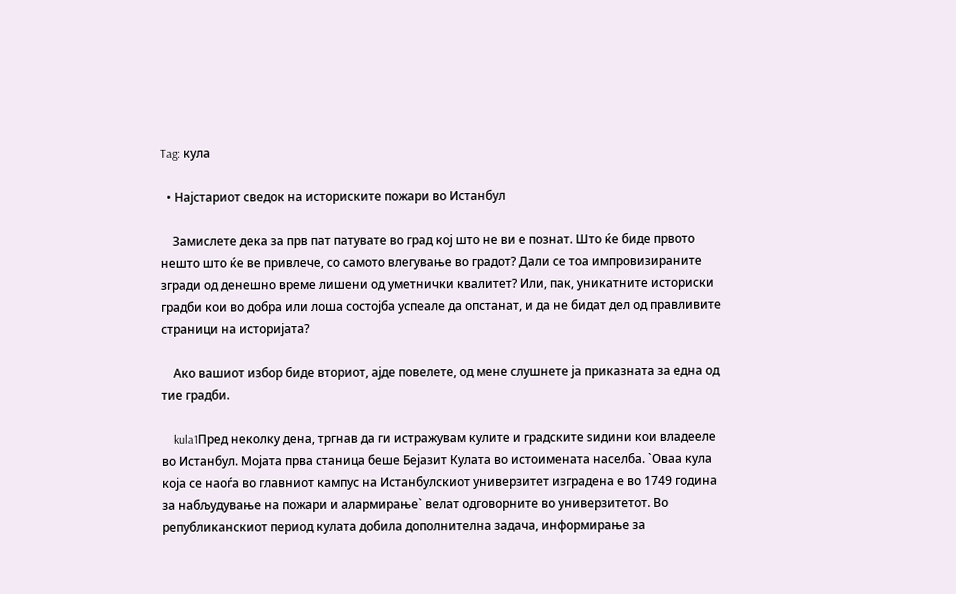Tag: кула

  • Најстариот сведок на историските пожари во Истанбул

    Замислете дека за прв пат патувате во град кој што не ви е познат. Што ќе биде првото нешто што ќе ве привлече, со самото влегување во градот? Дали се тоа импровизираните згради од денешно време лишени од уметнички квалитет? Или, пак, уникатните историски градби кои во добра или лоша состојба успеале да опстанат, и да не бидат дел од правливите страници на историјата?

    Ако вашиот избор биде вториот, ајде повелете, од мене слушнете ја приказната за една од тие градби.

    kula1Пред неколку дена, тргнав да ги истражувам кулите и градските ѕидини кои владееле во Истанбул. Мојата прва станица беше Бејазит Кулата во истоимената населба. `Оваа кула која се наоѓа во главниот кампус на Истанбулскиот универзитет изградена е во 1749 година за набљудување на пожари и алармирање` велат одговорните во универзитетот. Во републиканскиот период кулата добила дополнителна задача, информирање за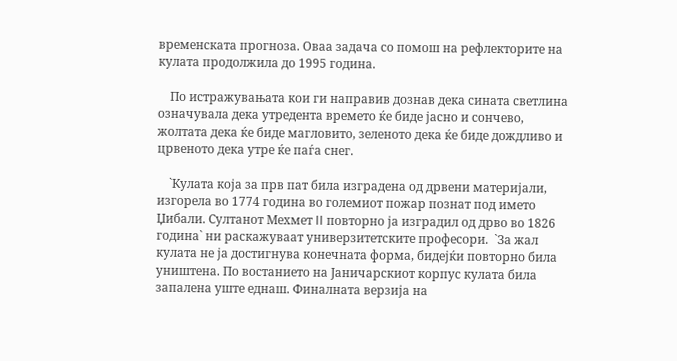временската прогноза. Оваа задача со помош на рефлекторите на кулата продолжила до 1995 година.

    По истражувањата кои ги направив дознав дека сината светлина означувала дека утредента времето ќе биде јасно и сончево, жолтата дека ќе биде магловито, зеленото дека ќе биде дождливо и црвеното дека утре ќе паѓа снег.

    `Кулата која за прв пат била изградена од дрвени материјали, изгорела во 1774 година во големиот пожар познат под името Џибали. Султанот Мехмет II повторно ја изградил од дрво во 1826 година` ни раскажуваат универзитетските професори.  `За жал кулата не ја достигнува конечната форма, бидејќи повторно била уништена. По востанието на Јаничарскиот корпус кулата била запалена уште еднаш. Финалната верзија на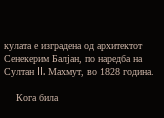кулата е изградена од архитектот Сенекерим Балјан, по наредба на Султан II. Махмут, во 1828 година.

    Кога била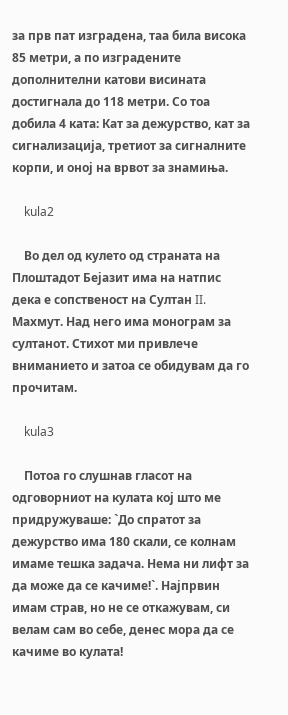за прв пат изградена, таа била висока 85 метри, а по изградените дополнителни катови висината достигнала до 118 метри. Со тоа добила 4 ката: Кат за дежурство, кат за сигнализација, третиот за сигналните корпи, и оној на врвот за знамиња.

    kula2

    Во дел од кулето од страната на Плоштадот Бејазит има на натпис дека е сопственост на Султан II. Махмут. Над него има монограм за султанот. Стихот ми привлече вниманието и затоа се обидувам да го прочитам.

    kula3

    Потоа го слушнав гласот на одговорниот на кулата кој што ме придружуваше: `До спратот за дежурство има 180 скали, се колнам имаме тешка задача. Нема ни лифт за да може да се качиме!`. Најпрвин имам страв, но не се откажувам, си велам сам во себе, денес мора да се качиме во кулата!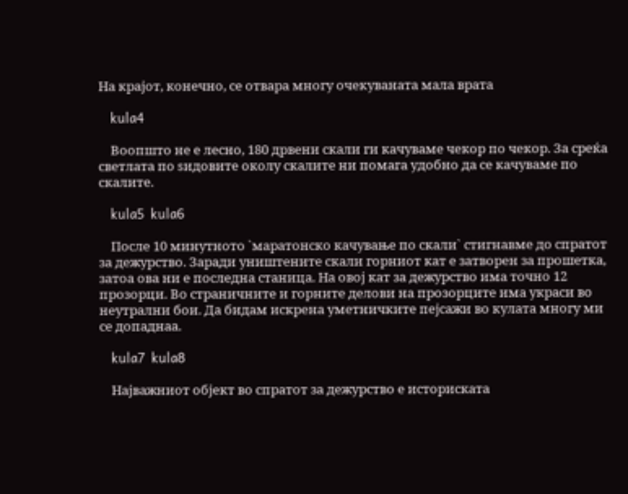На крајот, конечно, се отвара многу очекуваната мала врата

    kula4

    Воопшто не е лесно, 180 дрвени скали ги качуваме чекор по чекор. За среќа светлата по ѕидовите околу скалите ни помага удобно да се качуваме по скалите.

    kula5  kula6

    После 10 минутното `маратонско качување по скали` стигнавме до спратот за дежурство. Заради уништените скали горниот кат е затворен за прошетка, затоа ова ни е последна станица. На овој кат за дежурство има точно 12 прозорци. Во страничните и горните делови на прозорците има украси во неутрални бои. Да бидам искрена уметничките пејсажи во кулата многу ми се допаднаа.

    kula7  kula8

    Најважниот објект во спратот за дежурство е историската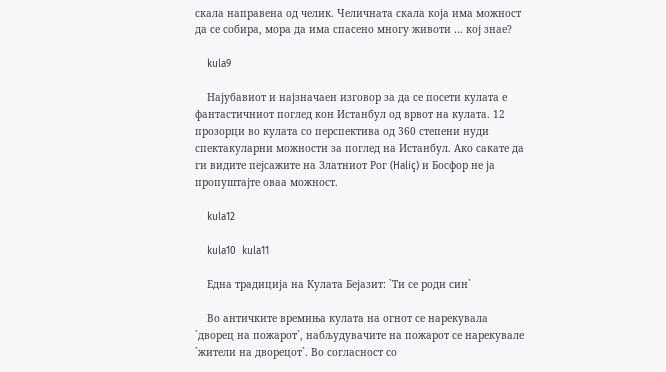скала направена од челик. Челичната скала која има можност да се собира, мора да има спасено многу животи … кој знае?

    kula9

    Најубавиот и најзначаен изговор за да се посети кулата е фантастичниот поглед кон Истанбул од врвот на кулата. 12 прозорци во кулата со перспектива од 360 степени нуди спектакуларни можности за поглед на Истанбул. Ако сакате да ги видите пејсажите на Златниот Рог (Haliç) и Босфор не ја пропуштајте оваа можност.

    kula12

    kula10  kula11

    Една традиција на Кулата Бејазит: `Ти се роди син`

    Во античките времиња кулата на огнот се нарекувала `дворец на пожарот`, набљудувачите на пожарот се нарекувале `жители на дворецот`. Во согласност со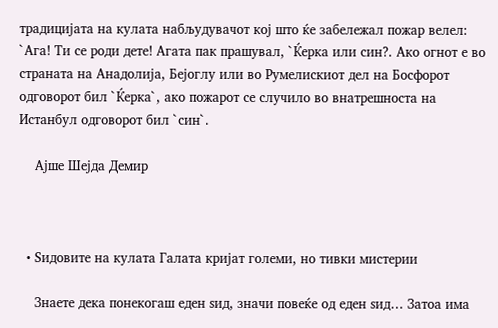традицијата на кулата набљудувачот кој што ќе забележал пожар велел: `Ага! Ти се роди дете! Агата пак прашувал, `Ќерка или син?. Ако огнот е во страната на Анадолија, Бејоглу или во Румелискиот дел на Босфорот  одговорот бил `Ќерка`, ако пожарот се случило во внатрешноста на Истанбул одговорот бил `син`.

    Ајше Шејда Демир



  • Ѕидовите на кулата Галата кријат големи, но тивки мистерии

    Знаете дека понекогаш еден ѕид, значи повеќе од еден ѕид… Затоа има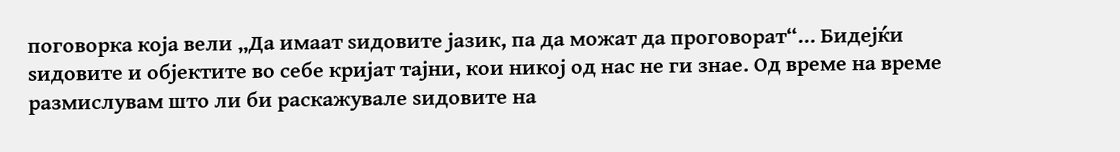поговорка која вели „Да имаат ѕидовите јазик, па да можат да проговорат“… Бидејќи ѕидовите и објектите во себе кријат тајни, кои никој од нас не ги знае. Од време на време размислувам што ли би раскажувале ѕидовите на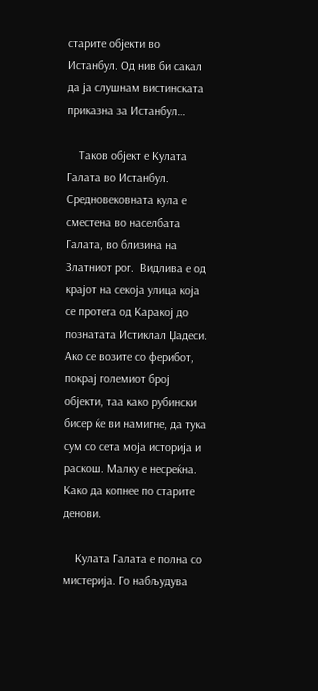старите објекти во Истанбул. Од нив би сакал да ја слушнам вистинската приказна за Истанбул…

    Таков објект е Кулата Галата во Истанбул. Средновековната кула е сместена во населбата Галата, во близина на Златниот рог.  Видлива е од крајот на секоја улица која се протега од Каракој до познатата Истиклал Џадеси. Ако се возите со ферибот, покрај големиот број објекти, таа како рубински бисер ќе ви намигне, да тука сум со сета моја историја и раскош. Малку е несреќна. Како да копнее по старите денови.

    Кулата Галата е полна со мистерија. Го набљудува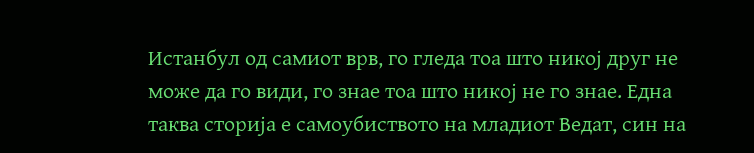Истанбул од самиот врв, го гледа тоа што никој друг не може да го види, го знае тоа што никој не го знае. Една таква сторија е самоубиството на младиот Ведат, син на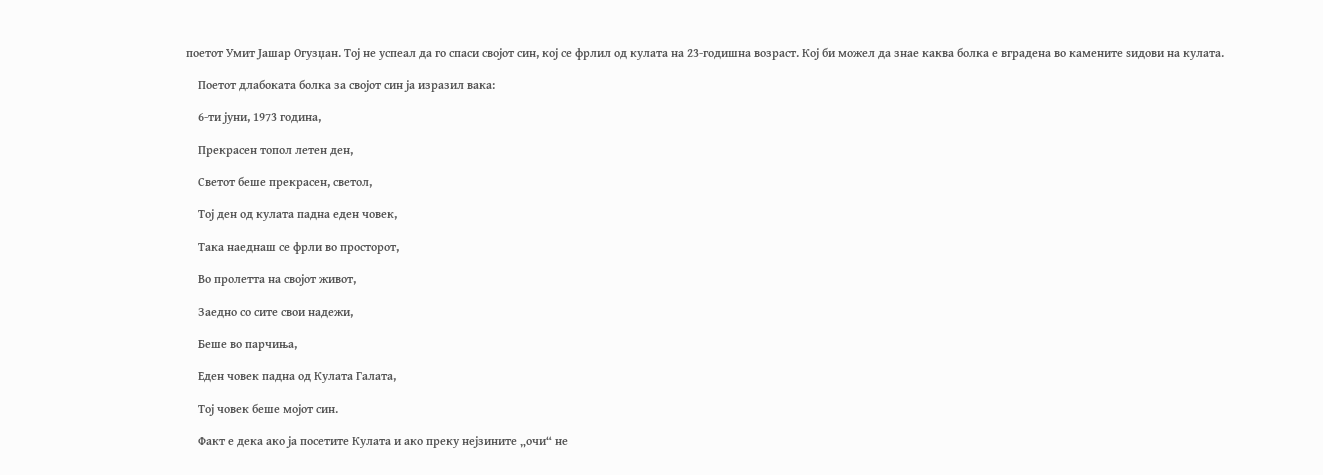поетот Умит Јашар Огузџан. Тој не успеал да го спаси својот син, кој се фрлил од кулата на 23-годишна возраст. Кој би можел да знае каква болка е вградена во камените ѕидови на кулата.

    Поетот длабоката болка за својот син ја изразил вака:

    6-ти јуни, 1973 година,

    Прекрасен топол летен ден,

    Светот беше прекрасен, светол,

    Тој ден од кулата падна еден човек,

    Така наеднаш се фрли во просторот,

    Во пролетта на својот живот,

    Заедно со сите свои надежи,

    Беше во парчиња,

    Еден човек падна од Кулата Галата,

    Тој човек беше мојот син.

    Факт е дека ако ја посетите Кулата и ако преку нејзините „очи“ не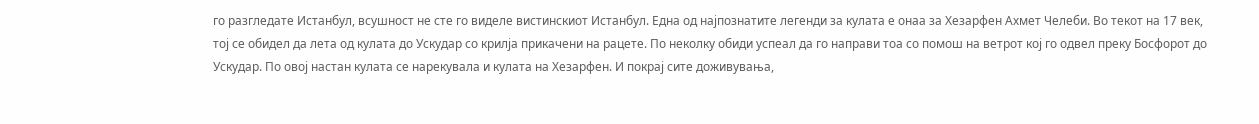го разгледате Истанбул, всушност не сте го виделе вистинскиот Истанбул. Една од најпознатите легенди за кулата е онаа за Хезарфен Ахмет Челеби. Во текот на 17 век, тој се обидел да лета од кулата до Ускудар со крилја прикачени на рацете. По неколку обиди успеал да го направи тоа со помош на ветрот кој го одвел преку Босфорот до Ускудар. По овој настан кулата се нарекувала и кулата на Хезарфен. И покрај сите доживувања,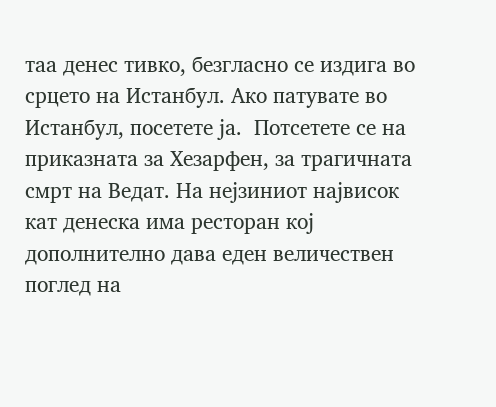таа денес тивко, безгласно се издига во срцето на Истанбул. Ако патувате во Истанбул, посетете ја.  Потсетете се на приказната за Хезарфен, за трагичната смрт на Ведат. На нејзиниот највисок кат денеска има ресторан кој дополнително дава еден величествен поглед на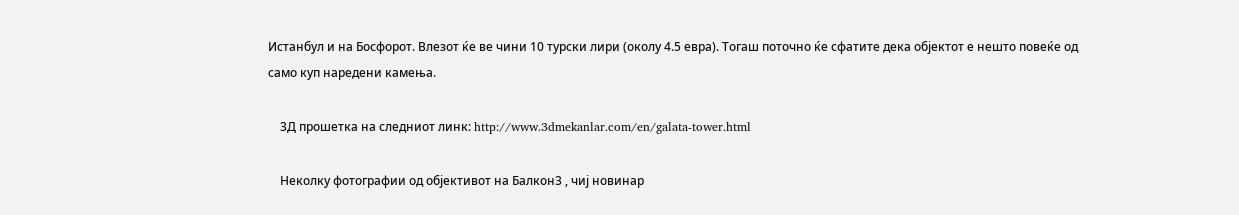Истанбул и на Босфорот. Влезот ќе ве чини 10 турски лири (околу 4.5 евра). Тогаш поточно ќе сфатите дека објектот е нешто повеќе од само куп наредени камења.

    3Д прошетка на следниот линк: http://www.3dmekanlar.com/en/galata-tower.html

    Неколку фотографии од објективот на Балкон3 , чиј новинар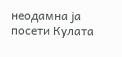неодамна ја посети Кулата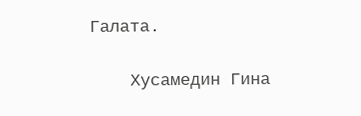Галата.

    Хусамедин Гина